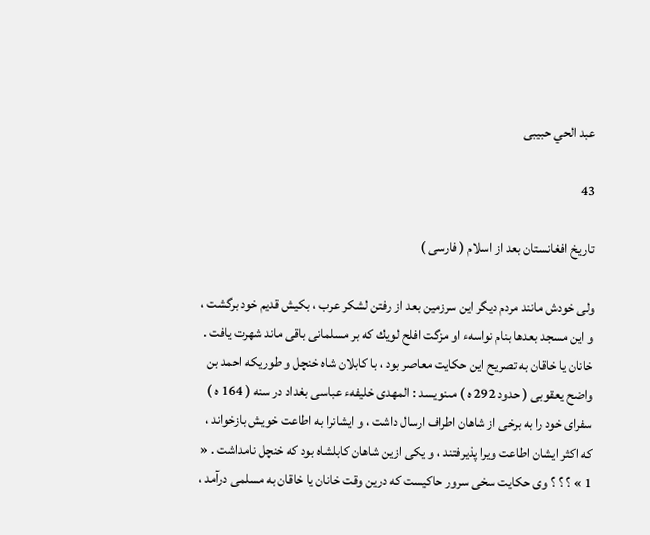عبد الحي حبيبى

43

تاريخ افغانستان بعد از اسلام ( فارسى )

ولى خودش مانند مردم ديگر اين سرزمين بعد از رفتن لشكر عرب ، بكيش قديم خود برگشت ، و اين مسجد بعدها بنام نواسهء او مزگت افلح لويك كه بر مسلمانى باقى ماند شهرت يافت . خانان يا خاقان به تصريح اين حكايت معاصر بود ، با كابلان شاه خنچل و طوريكه احمد بن واضح يعقوبى ( حدود 292 ه ) مىنويسد : المهدى خليفهء عباسى بغداد در سنه ( 164 ه ) سفراى خود را به برخى از شاهان اطراف ارسال داشت ، و ايشانرا به اطاعت خويش بازخواند ، كه اكثر ايشان اطاعت ويرا پذيرفتند ، و يكى ازين شاهان كابلشاه بود كه خنچل نامداشت . « 1 » ؟ ؟ ؟ وى حكايت سخى سرور حاكيست كه درين وقت خانان يا خاقان به مسلمى درآمد ،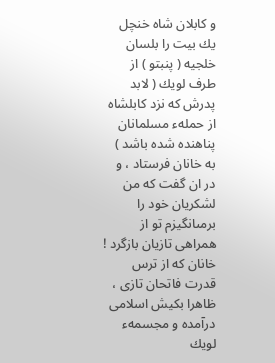و كابلان شاه خنچل يك بيت را بلسان خلجيه ( پنبتو ) از طرف لويك ( لابد پدرش كه نزد كابلشاه از حملهء مسلمانان پناهنده شده باشد ) به خانان فرستاد ، و در ان گفت كه من لشكريان خود را برمىانگيزم تو از همراهى تازيان بازگرد ! خانان كه از ترس قدرت فاتحان تازى ، ظاهرا بكيش اسلامى درآمده و مجسمهء لويك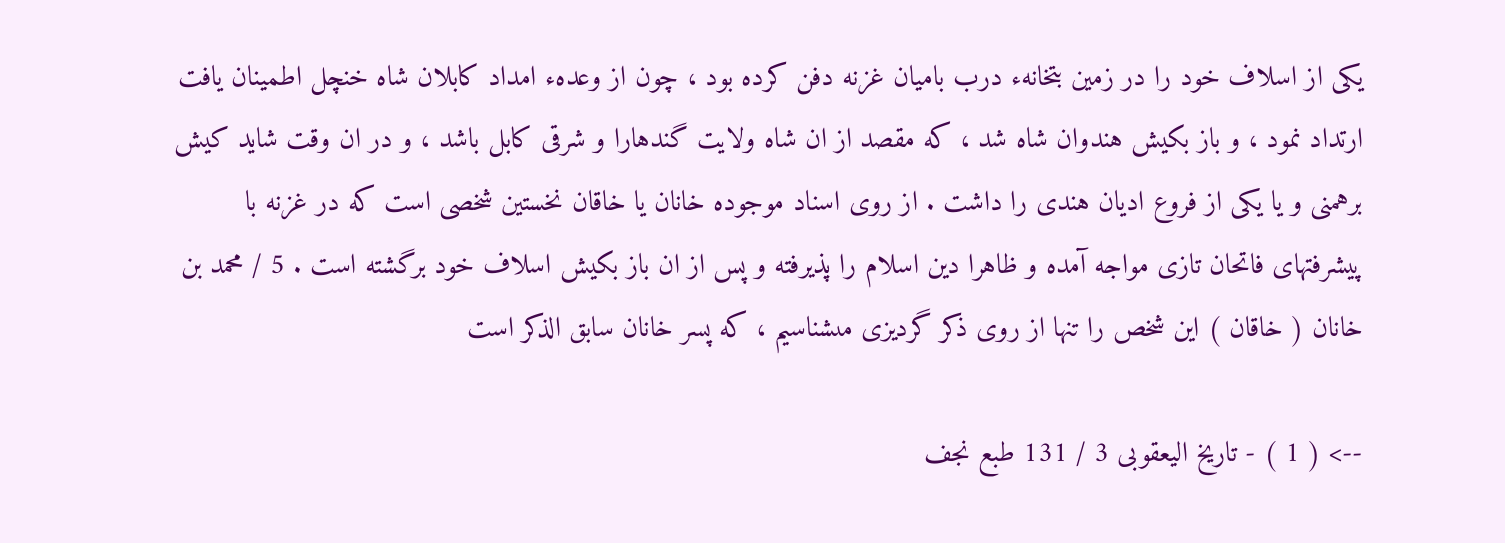يكى از اسلاف خود را در زمين بتخانهء درب باميان غزنه دفن كرده بود ، چون از وعدهء امداد كابلان شاه خنچل اطمينان يافت ارتداد نمود ، و باز بكيش هندوان شاه شد ، كه مقصد از ان شاه ولايت گندهارا و شرقى كابل باشد ، و در ان وقت شايد كيش برهمنى و يا يكى از فروع اديان هندى را داشت . از روى اسناد موجوده خانان يا خاقان نخستين شخصى است كه در غزنه با پيشرفتهاى فاتحان تازى مواجه آمده و ظاهرا دين اسلام را پذيرفته و پس از ان باز بكيش اسلاف خود برگشته است . 5 / محمد بن خانان ( خاقان ) اين شخص را تنها از روى ذكر گرديزى مىشناسيم ، كه پسر خانان سابق الذكر است

--> ( 1 ) - تاريخ اليعقوبى 3 / 131 طبع نجف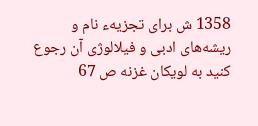1358 ش براى تجزيهء نام و ريشه‌هاى ادبى و فيلالوژى آن رجوع كنيد به لويكان غزنه ص 67